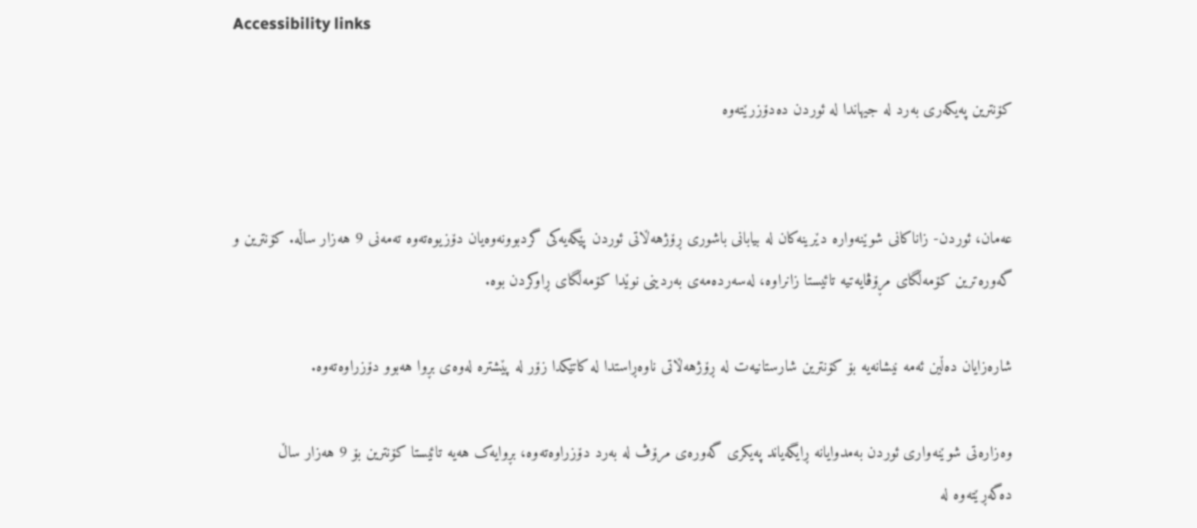Accessibility links

کۆنترین پەیکەری بەرد لە جیهاندا لە ئوردن دەدۆزرێتەوە


عەمان، ئوردن- زاناکانی شوێنەوارە دێرینەکان لە بیابانی باشوری ڕۆژهەڵاتی ئوردن پێگەیەکی گردبوونەوەیان دۆزیوەتەوە تەمەنی 9 هەزار ساڵە. کۆنترین و گەورەترین کۆمەڵگای مڕۆڤایەتیە تائیستا زانراوە، لەسەردەمەی بەردینی نوێدا کۆمەڵگای ڕاوکردن بوە.

شارەزایان دەڵین ئەمە نیشانەیە بۆ کۆنترین شارستانیەت لە ڕۆژهەڵاتی ناوەڕاستدا لە کاتێکدا زۆر لە پێشترە لەوەی بڕوا هەبوو دۆزراوەتەوە.

وەزارەتی شوێنەواری ئوردن بەمدوایانە ڕایگەیاند پەیکری گەورەی مرۆڤ لە بەرد دۆزراوەتەوە، بڕوایەک هەیە تائیستا کۆنترین بۆ 9 هەزار ساڵ دەگەڕێتەوە لە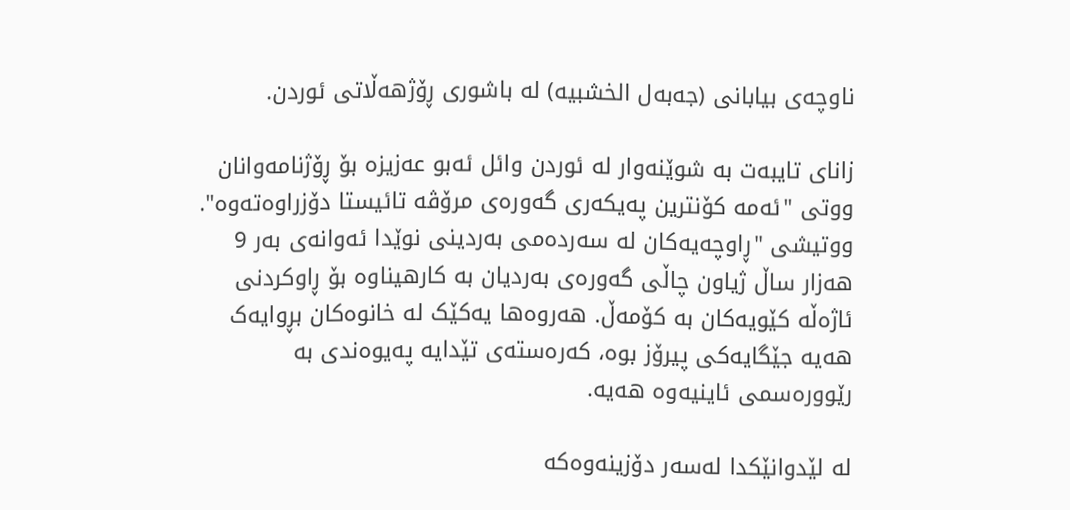ناوچەی بیابانی (جەبەل الخشبیە) لە باشوری ڕۆژهەڵاتی ئوردن.

زانای تایبەت بە شوێنەوار لە ئوردن وائل ئەبو عەزیزە بۆ ڕۆژنامەوانان ووتی "ئەمە کۆنترین پەیکەری گەورەی مرۆڤە تائیستا دۆزراوەتەوە". ووتیشی "ڕاوچەیەکان لە سەردەمی بەردینی نوێدا ئەوانەی بەر 9 هەزار ساڵ ژیاون چاڵی گەورەی بەردیان بە کارهیناوە بۆ ڕاوکردنی ئاژەڵە کێویەکان بە کۆمەڵ. هەروەها یەکێک لە خانوەکان بڕوایەک هەیە جێگایەکی پیرۆز بوە، کەرەستەی تێدایە پەیوەندی بە رێوورەسمی ئاینیەوە هەیە.

لە لێدوانێکدا لەسەر دۆزینەوەکە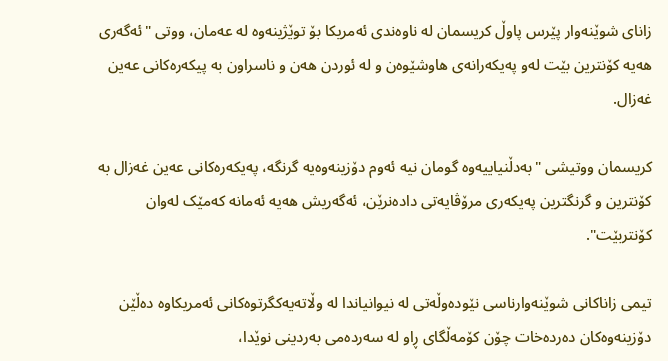زانای شوێنەوار پێرس پاوڵ کریسمان لە ناوەندی ئەمریکا بۆ توێژینەوە لە عەمان، ووتی "ئەگەری هەیە کۆنترین بێت لەو پەیکەرانەی هاوشێوەن و لە ئوردن هەن و ناسراون بە پیکەرەکانی عەین غەزال.

کریسمان ووتیشی "بەدڵنیا‌ییەوە گومان نیە ئەوم دۆزینەوەیە گرنگە، پەیکەرەکانی عەین غەزال بە کۆنترین و گرنگترین پەیکەری مرۆڤایەتی دادەنرێن، ئەگەریش هەیە ئەمانە کەمێک لەوان کۆنتربێت".

تیمی زاناکانی شوێنەوارناسی نێودەوڵەتی لە نیوانیاندا لە وڵاتەیەکگرتوەکانی ئەمریکاوە دەڵێن دۆزینەوەکان دەردەخات چۆن کۆمەڵگای ڕاو لە سەردەمی بەردینی نوێدا،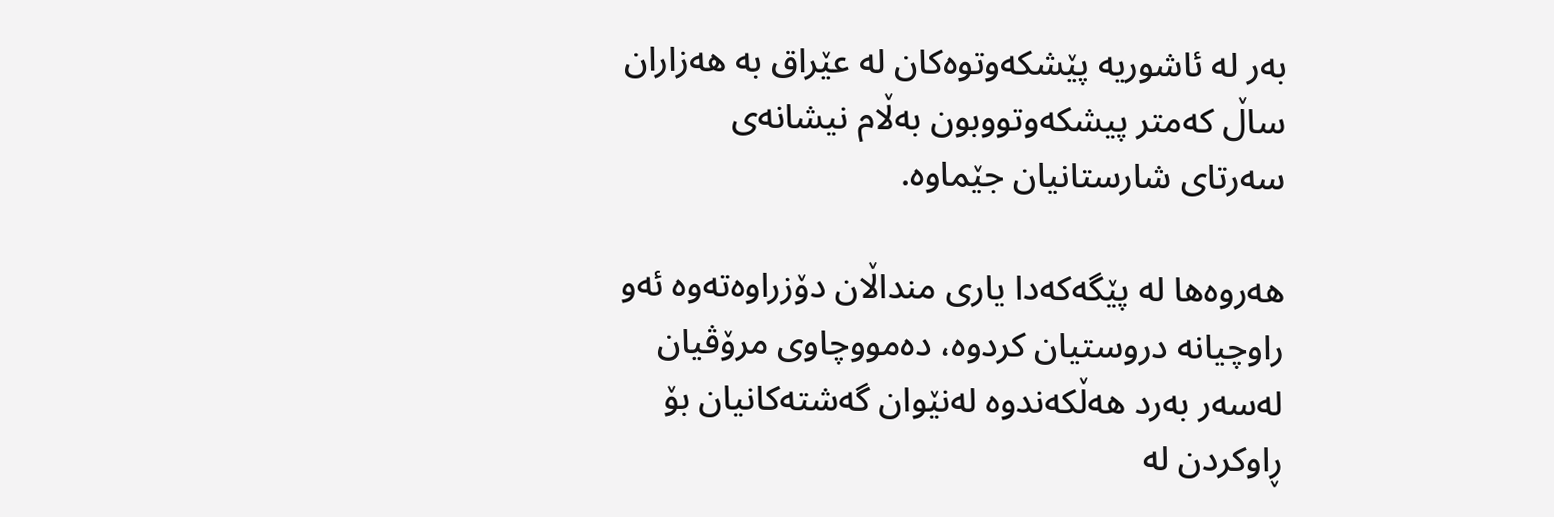بەر لە ئاشوریە پێشکەوتوەکان لە عێراق بە هەزاران ساڵ کەمتر پیشکەوتووبون بەڵام نیشانەی سەرتای شارستانیان جێماوە.

هەروەها لە پێگەکەدا یاری منداڵان دۆزراوەتەوە ئەو راوچیانە دروستیان کردوە، دەمووچاوی مرۆڤیان لەسەر بەرد هەڵکەندوە لەنێوان گەشتەکانیان بۆ ڕاوکردن لە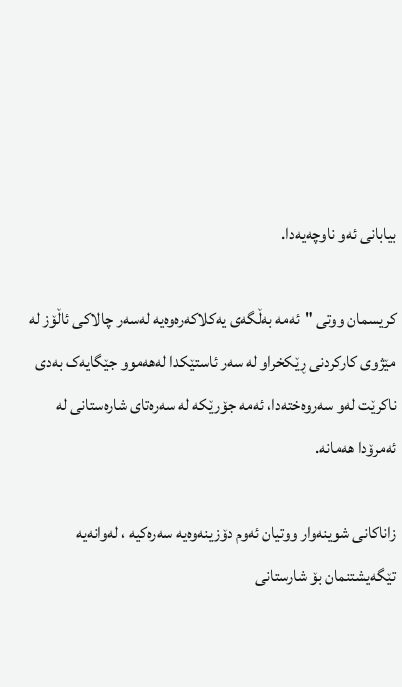بیابانی ئەو ناوچەیەدا.

کریسمان ووتی "ئەمە بەڵگەی یەکلاکەرەوەیە لەسەر چالاکی ئاڵۆز لە مێژوی کارکردنی ڕێکخراو لە سەر ئاستێکدا لەهەموو جێگایەک بەدی ناکرێت لەو سەروەختەدا، ئەمە جۆرێکە لە سەرەتای شارەستانی لە ئەمرۆدا هەمانە.

زاناکانی شوینەوار ووتیان ئەوم دۆزینەوەیە سەرەکیە ، لەوانەیە تێگەیشتنمان بۆ شارستانی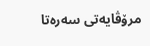مرۆڤایەتی سەرەتا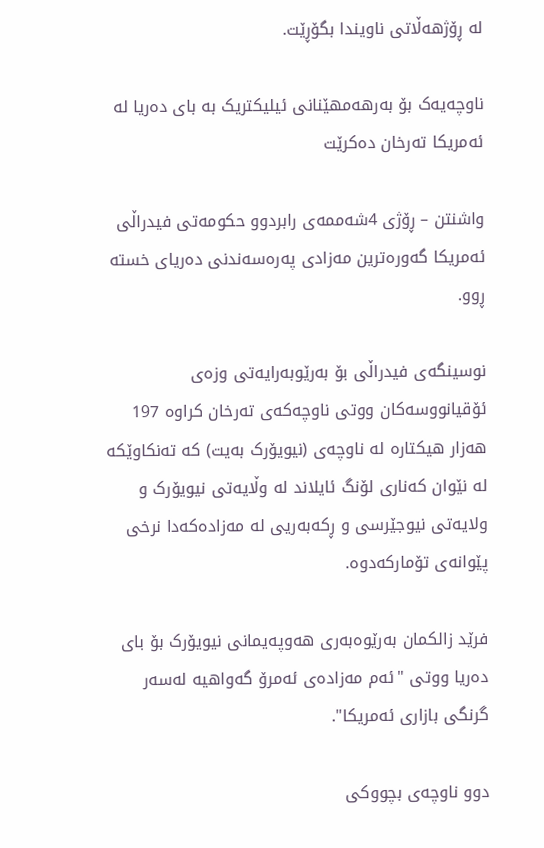لە ڕۆژهەڵاتی ناویندا بگۆڕێت.

ناوچەیەک بۆ بەرهەمهێنانی ئیلیکتریک بە بای دەریا لە ئەمریکا تەرخان دەکرێت

واشنتن – ڕۆژی 4شەممەی رابردوو حکومەتی فیدراڵی ئەمریکا گەورەترین مەزادی پەرەسەندنی دەریای خستە ڕوو.

نوسینگەی فیدراڵی بۆ بەرێوبەرایەتی وزەی ئۆقیانووسەکان ووتی ناوچەکەی تەرخان کراوە 197 هەزار هیکتارە لە ناوچەی (نیویۆرک بەیت) کە تەنکاوێکە لە نێوان کەناری لۆنگ ئایلاند لە وڵایەتی نیویۆرک و ولایەتی نیوجێرسی و ڕکەبەریی لە مەزادەکەدا نرخی پێوانەی تۆمارکەدوە.

فرێد زالکمان بەرێوەبەری هەوپەیمانی نیویۆرک بۆ بای دەریا ووتی "ئەم مەزادەی ئەمرۆ گەواهیە لەسەر گرنگی بازاری ئەمریکا".

دوو ناوچەی بچووکی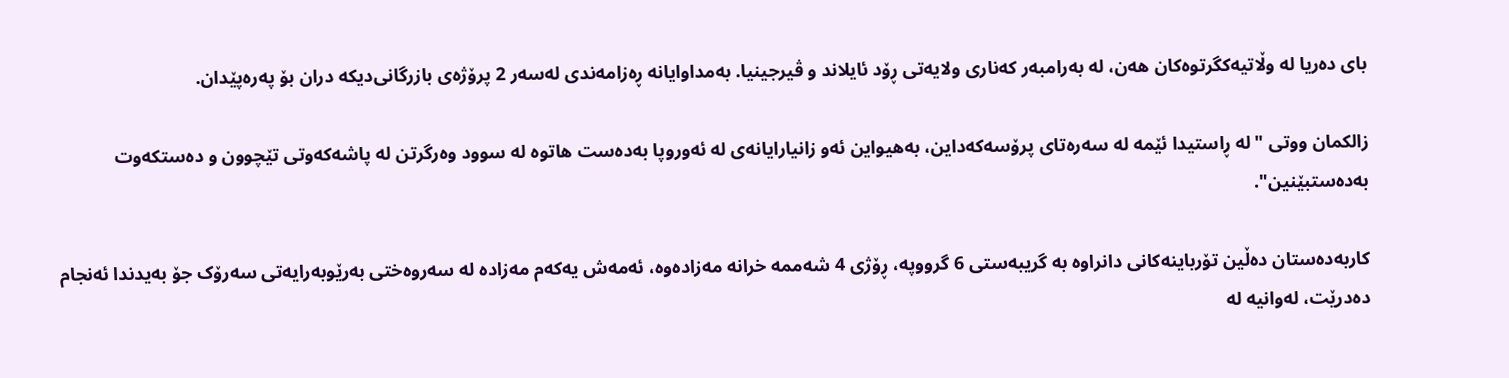بای دەریا لە وڵاتیەکگرتوەکان هەن، لە بەرامبەر کەناری ولایەتی ڕۆد ئایلاند و ڤیرجینیا. بەمداوایانە ڕەزامەندی لەسەر 2 پرۆژەی بازرگانی‌دیکە دران بۆ پەرەپێدان.

زالکمان ووتی "لە ڕاستیدا ئێمە لە سەرەتای پرۆسەکەداین، بەهیواین ئەو زانیارایانەی لە ئەوروپا بەدەست هاتوە لە سوود وەرگرتن لە پاشەکەوتی تێچوون و دەستکەوت بەدەستبێنین".

کاربەدەستان دەڵین تۆرباینەکانی دانراوە بە گریبەستی 6 گرووپە، ڕۆژی 4 شەممە خرانە مەزادەوە، ئەمەش یەکەم مەزادە لە سەروەختی بەرێوبەرایەتی سەرۆک جۆ بەیدندا ئەنجام دەدرێت، لەوانیە لە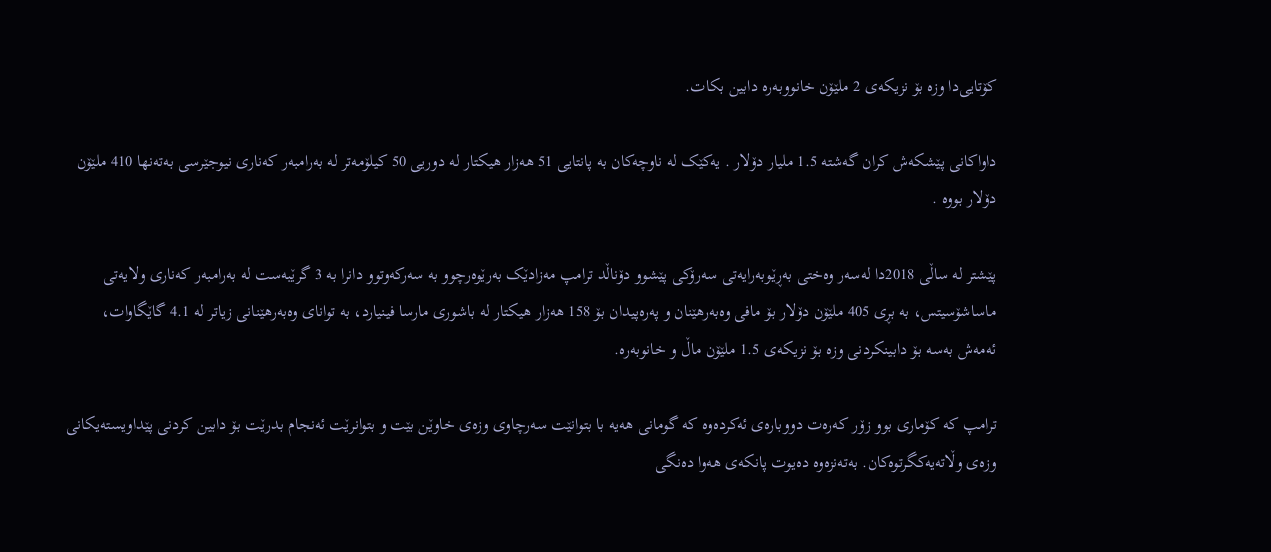کۆتایی‌دا وزە بۆ نزیکەی 2 ملێۆن خانووبەرە دابین بکات.

داواکانی پێشکەش کران گەشتە 1.5 ملیار دۆلار . یەکێک لە ناوچەکان بە پانتایی 51 هەزار هیکتار لە دوریی 50 کیلۆمەتر لە بەرامبەر کەناری نیوجێرسی بەتەنها 410 ملێۆن دۆلار بووە .

پێشتر لە ساڵی 2018دا لەسەر وەختی بەڕێوبەرایەتی سەرۆکی پێشوو دۆناڵد ترامپ مەزادێک بەرێوەرچوو بە سەرکەوتوو دانرا بە 3 گرێبەست لە بەرامبەر کەناری ولایەتی ماساشۆسیتس، بە بڕی 405 ملێۆن دۆلار بۆ مافی وەبەرهێنان و پەرەپیدان بۆ 158 هەزار هیکتار لە باشوری مارسا فینیارد، بە توانای وەبەرهێنانی زیاتر لە 4.1 گاێگاوات، ئەمەش بەسە بۆ دابینکردنی وزە بۆ نزیکەی 1.5 ملێۆن ماڵ و خانوبەرە.

ترامپ کە کۆماری بوو زۆر کەرەت دووبارەی ئەکردەوە کە گومانی هەیە با بتوانێت سەرچاوی وزەی خاوێن بێت و بتوانرێت ئەنجام بدرێت بۆ دابین کردنی پێداویستەیکانی وزەی وڵاتەیەکگرتوەکان. بەتەنزەوە دەیوت پانکەی هەوا دەنگی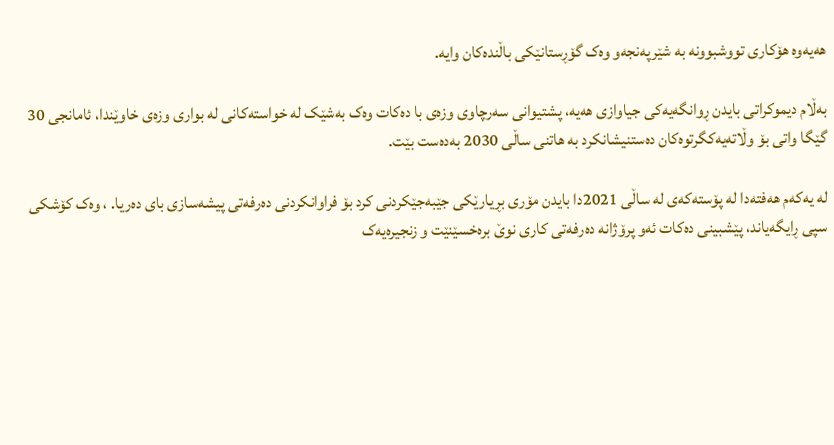هەیەوە هۆکاری تووشبوونە بە شێرپەنجەو وەک گۆڕستانێکی باڵندەکان وایە.

بەڵام دیموکراتی بایدن ڕوانگەیەکی جیاوازی هەیە، پشتیوانی سەرچاوی وزەی با دەکات وەک بەشێک لە خواستەکانی لە بواری وزەی خاوێندا، ئامانجی 30 گێگا واتی بۆ وڵاتەیەکگرتوەکان دەستنیشانکرد بە هاتنی ساڵی 2030 بەدەست بێت.

لە یەکەم هەفتەدا لە پۆستەکەی لە ساڵی 2021دا بایدن مۆری بڕیارێکی جێبەجێکردنی کرد بۆ فراوانکردنی دەرفەتی پیشەسازی بای دەریا. ، وەک کۆشکی سپی ڕایگەیاند، پێشبینی دەکات ئەو پرۆژانە دەرفەتی کاری نوێ برەخسێنێت و زنجیرەیەک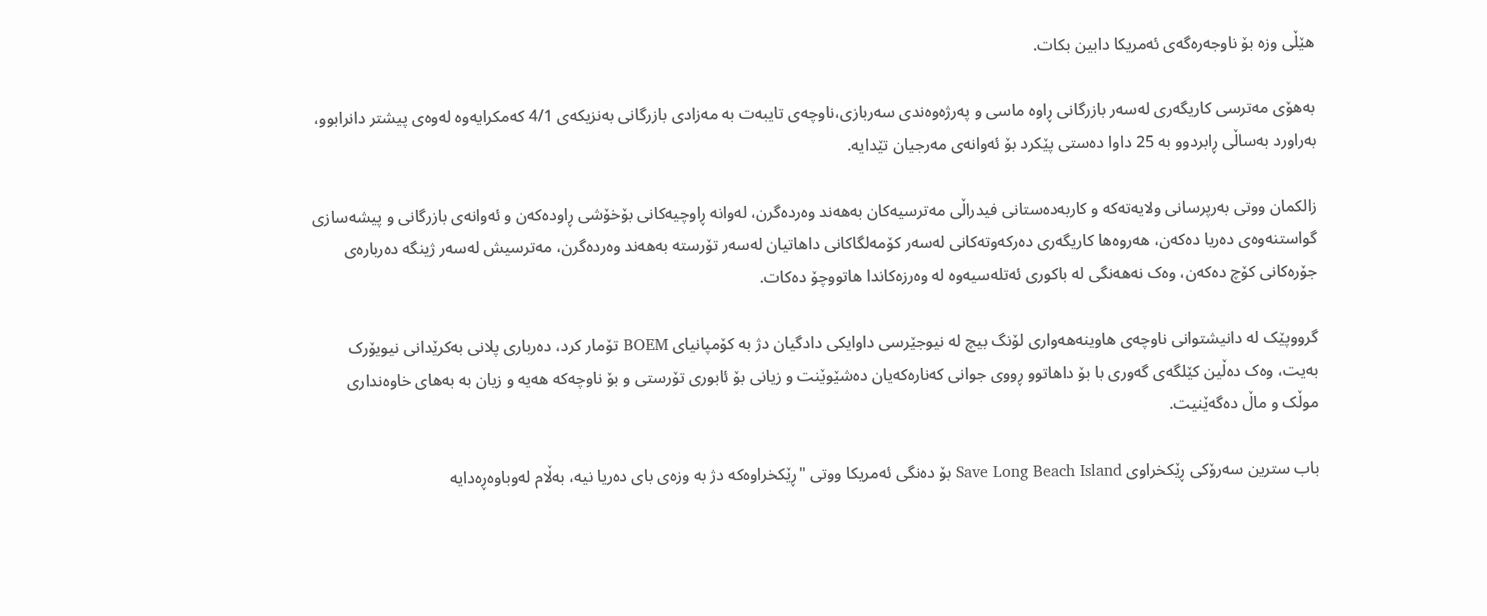هێڵی وزە بۆ ناوجەرەگەی ئەمریکا دابین بکات.

بەهۆی مەترسی کاریگەری لەسەر بازرگانی ڕاوە ماسی و پەرژەوەندی سەربازی،ناوچەی تایبەت بە مەزادی بازرگانی بەنزیکەی 4/1 کەمکرایەوە لەوەی پیشتر دانرابوو، بەراورد بەساڵی ڕابردوو بە 25 داوا دەستی پێکرد بۆ ئەوانەی مەرجیان تێدایە.

زالکمان ووتی بەرپرسانی ولایەتەکە و کاربەدەستانی فیدراڵی مەترسیەکان بەهەند وەردەگرن، لەوانە ڕاوچیەکانی بۆخۆشی ڕاودەکەن و ئەوانەی بازرگانی و پیشەسازی گواستنەوەی دەریا دەکەن، هەروەها کاریگەری دەرکەوتەکانی لەسەر کۆمەلگاکانی داهاتیان لەسەر تۆرستە بەهەند وەردەگرن، مەترسیش لەسەر ژینگە دەربارەی جۆرەکانی کۆچ دەکەن، وەک نەهەنگی لە باکوری ئەتلەسیەوە لە وەرزەکاندا هاتووچۆ دەکات.

گرووپێک لە دانیشتوانی ناوچەی هاوینەهەواری لۆنگ بیچ لە نیوجێرسی داوایکی دادگیان دژ بە کۆمپانیای BOEM تۆمار کرد، دەرباری پلانی بەکرێدانی نیویۆرک بەیت، وەک دەڵین کێلگەی گەوری با بۆ داهاتوو ڕووی جوانی کەنارەکەیان دەشێوێنت و زیانی بۆ ئابوری تۆرستی و بۆ ناوچەکە هەیە و زیان بە بەهای خاوەنداری موڵک و ماڵ دەگەێنیت.

باب سترین سەرۆکی ڕێکخراوی Save Long Beach Island بۆ دەنگی ئەمریکا ووتی "ڕێکخراوەکە دژ بە وزەی بای دەریا نیە، بەڵام لەوباوەڕەدایە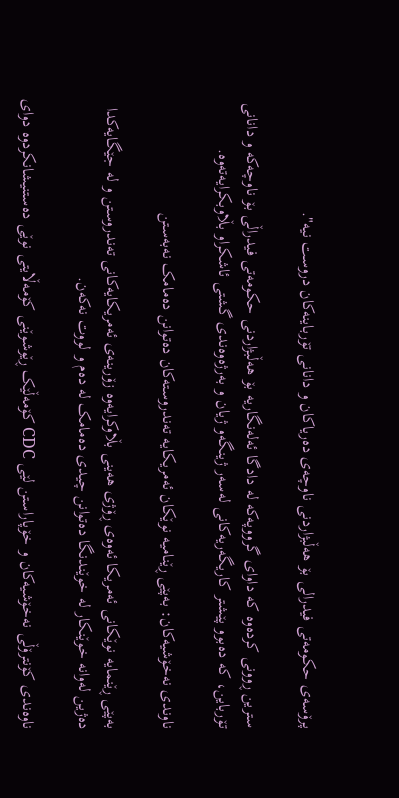پرۆسەی حکومەتی فیدرالی بۆ هەڵبژاردنی ناوچەی دەریاکان و دانانی تۆرباینەکان دروست نیە".

سترین ڕوونی کردەوە کە داوای گرووپەکە لە دادگا ئەلەنگاریە بۆ هەڵبژاردنی حکومەتی فیدراڵی بۆ ناوچەکە و دانانی تۆرباین، کە دەبوو پێشتر کاریگەریەکانی لەسەر ژینگەو ژیان و بەرژەوەندی گشتی ئاشکراو بڵاوبکرایەتەوە.

ناوندی نەخۆشیەکان: بەپێی ڕێنامیە نوێکان ئەمریکایە تەندروستەکان دەتوانن دەمامک نەبەستن

بەپێی ڕێنمایە نوێکانی ئەمریکا ئەوەی ڕۆژی هەینی بڵاوکرایەوە زۆرینەی ئەمریکایەکانی تەندروستن و لە جێگایەکدا دەژین لەوانە خوێنکار لە خوێندنگا دەتوانن چیدی دەمامک لە دەم و لووت نەکەن.

ناوەندی کۆنترۆڵی نەخۆشیەکان و خۆپاراستن لێی CDC کۆمەڵێک ڕێوشوێنی کۆمەڵایتی نوێی دەستنیشانکردوە دوای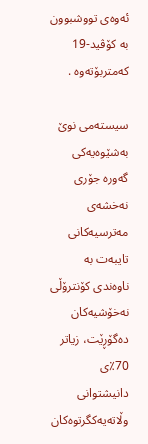ئەوەی تووشبوون بە کۆڤید-19 کەمتربۆتەوە .

سیستەمی نوێ بەشێوەیەکی گەورە جۆری نەخشەی مەترسیەکانی تایبەت بە ناوەندی کۆنترۆڵی نەخۆشیەکان دەگۆڕێت، زیاتر 70٪ی دانیشتوانی وڵاتەیەکگرتوەکان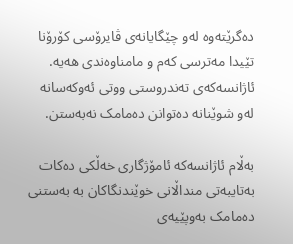دەگرێتەوە لەو چێگایانەی ڤایرۆسی کۆرۆنا تێیدا مەترسی کەم و مامناوەندی هەیە. ئاژانسەکەی تەندروستی ووتی ئەوکەسانە لەو شوێنانە دەتوانن دەمامک نەبەستن.

بەڵام ئاژانسەکە ئامۆژگاری خەڵکی دەکات بەتایبەتی منداڵانی خوێندنگاکان بە بەستنی دەمامک بەوپێیەی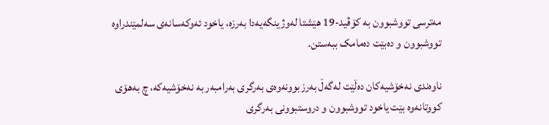مەترسی تووشبوون بە کۆڤید-19 هێشتا لەوژینگەیەدا بەرزە، یاخود ئەوکەسانەی سەلمێندراوە تووشبوون و دەبێت دەمامک ببەستن.

ناوەندی نەخۆشیەکان دەڵێت لەگەڵ بەرزبوونەوەی بەرگری بەرامبەر بە نەخۆشیەکە، چ بەهۆی کووتانەوە بێت یاخود تووشبوون و دروستبوونی بەرگری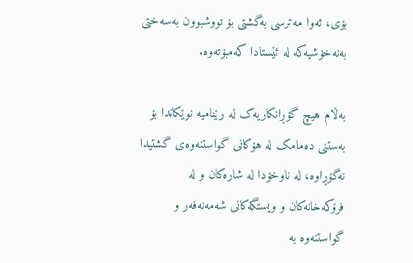بۆی، ئەوا مەترسی بەگشتی بۆ تووشبوون بەسەختی بەنەخۆشیەکە لە ئێستادا کەمبۆتەوە.

بەڵام هیچ گۆڕانکاریەک لە رێنامیە نوێکاندا بۆ بەستنی دەمامک لە هۆکانی گواستنەوەی گشتیدا نەگۆڕاوە، لە ناوخۆدا لە شارەکان و لە فرۆکەخانەکان و ویستگەکانی شەمەنەفەر و گواستنەوە بە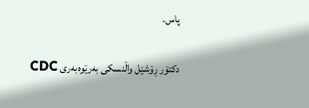پاس.

دکتۆر ڕۆشێل واڵنسکی بەرێوەبەری CDC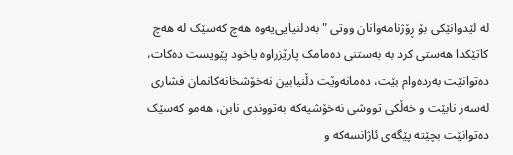لە لێدوانێکی بۆ ڕۆژنامەوانان ووتی "بەدلنیا‌یی‌یەوە هەچ کەسێک لە هەچ کاتێکدا هەستی کرد بە بەستنی دەمامک پارێزراوە یاخود پێویست دەکات، دەتوانێت بەردەوام بێت، دەمانەوێت دڵنیابین نەخۆشخانەکانمان فشاری لەسەر نابێت و خەڵکی تووشی نەخۆشیەکە بەتووندی نابن، هەمو کەسێک دەتوانێت بچێتە پێگەی ئاژانسەکە و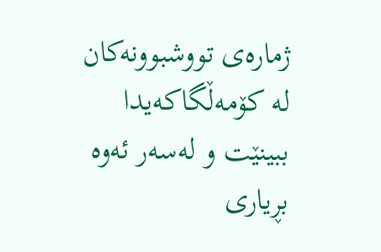ژمارەی تووشبوونەکان لە کۆمەڵگاکەیدا ببینێت و لەسەر ئەوە بڕیاری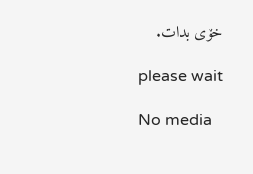خۆی بدات.

please wait

No media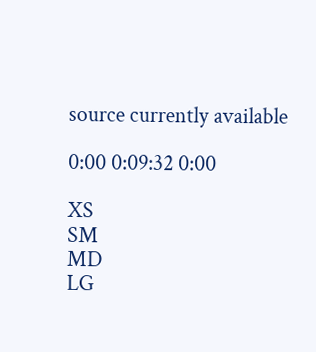source currently available

0:00 0:09:32 0:00

XS
SM
MD
LG